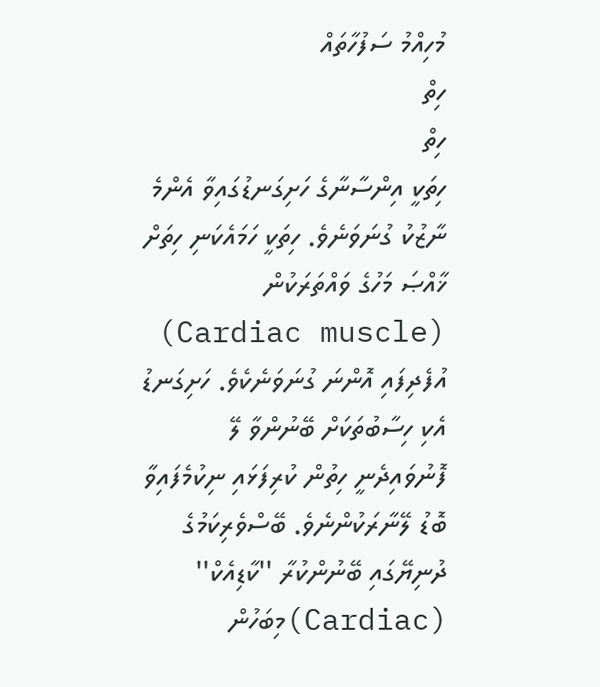މުހިއްމު ސަފުހާތައް
ހިތް
ހިތް
ހިތަކީ އިންސާނާގެ ހަށިގަނޑުގައިވާ އެންމެ ނާޒުކު ގުނަވަނެވެ. ހިތަކީ ހަމައެކަނި ހިތަށް ޚާއްޞަ މަހުގެ ވައްތަރަކުން (Cardiac muscle) އުފެދިފައި އޮންނަ ގުނަވަނެކެވެ. ހަށިގަނޑު އެކި ހިސާބުތަކަށް ބޭނުންވާ ލޭ ފޮނުވައިދެނީ ހިތުން ކުރިފަޅައި ނިކުމެފައިވާ ބޮޑު ލޭނާރަކުންނެވެ. ބޭސްވެރިކަމުގެ ދުނިޔޭގައި ބޭނުންކުރާ ''ކާޑިއެކް'' (Cardiac)މިބަހުން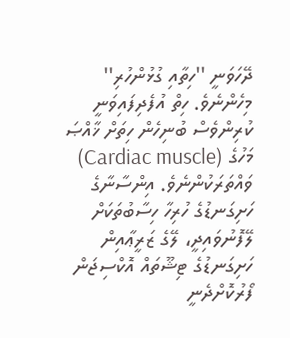ދޭހަވަނީ ''ހިތާއި ގުޅުންހުރި'' މިހެންނެވެ. ހިތް އުފެދިފައިވަނީ ކުރިންވެސް ބުނިހެން ހިތަށް ޚާއްޞަ މަހުގެ (Cardiac muscle) ވައްތަރަކުންނެވެ. އިންސާނާގެ ހަށިގަނޑުގެ ހުރިހާ ހިސާބުތަކަށް ލޭފޮނުވައިދީ، ލޭގެ ޒަރީޢާއިން ހަށިގަނޑުގެ ޓިޝޫތައް އޮކްސިޖަން ފޯރުކޮށްދެނީ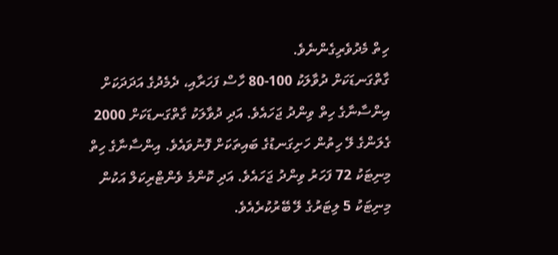ހިތް މެދުވެރިގެންނެވެ.
ގާތްގަނޑަކަށް ދުވާލަކު 100-80 ހާސް ފަހަރާއި، ދެމެދުގެ އަދަދަކަށް އިންސާނާގެ ހިތް ވިންދު ޖަހައެވެ. އަދި ދުވާލަކު ގާތްގަނޑަކަށް 2000 ގެލަންގެ ލޭ ހިތުން ހަށިގަނޑުގެ ބައިތަކަށް ފޮނުވައެވެ. އިންސާނާގެ ހިތް މިނިޓަކު 72 ފަހަރު ވިންދު ޖަހައެވެ. އަދި ކޮންމެ ވެންޓްރިކަލް އަކުން މިނިޓަކު 5 ލިޓަރުގެ ލޭ ބޭރުކުރެއެވެ.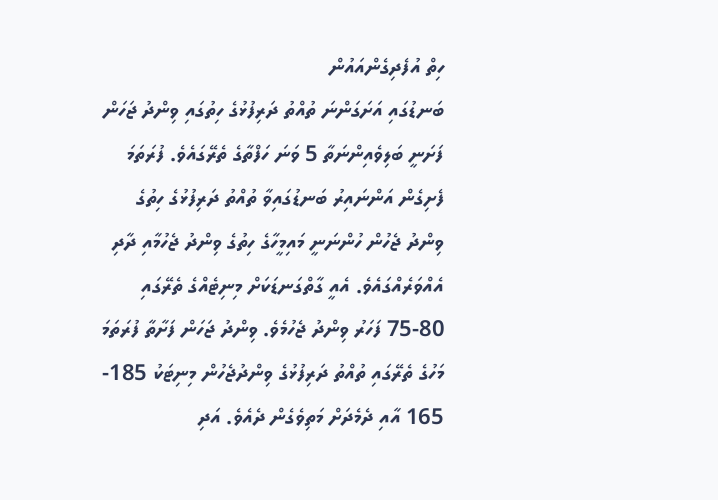ހިތް އުފެދިގެންއައުން
ބަނޑުގައި އަށަގަންނަ ތުއްތު ދަރިފުޅުގެ ހިތުގައި ވިންދު ޖަހަން ފަށަނީ ބަލިވެއިންނަތާ 5 ވަނަ ހަފްތާގެ ތެރޭގައެވެ. ފުރަތަމަ ފެށިގެން އަންނައިރު ބަނޑުގައިވާ ތުއްތު ދަރިފުޅުގެ ހިތުގެ ވިންދު ޖެހުން ހުންނަނީ މައިމީހާގެ ހިތުގެ ވިންދު ޖެހުމާއި ދާދި އެއްވަރެއްގައެވެ. އެއީ ގާތްގަނޑަކަށް މިނިޓެއްގެ ތެރޭގައި 80-75 ފަހަރު ވިންދު ޖެހުމެވެ. ވިންދު ޖަހަން ފަށާތާ ފުރަތަމަ މަހުގެ ތެރޭގައި ތުއްތު ދަރިފުޅުގެ ވިންދުޖެހުން މިނިޓަކު 185- 165 އާއި ދެމެދަށް މަތިވެގެން ދެއެވެ. އަދި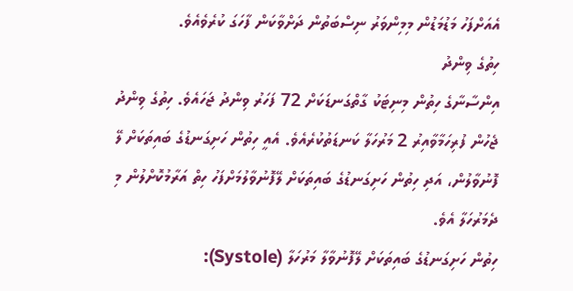އެއަށްފަހު މަޑުމަޑުން މިމިންވަރު ނިސްބަތުން ދަށްވާކަން ފާހަގަ ކުރެވެއެވެ.
ހިތުގެ ވިންދު
އިންސާނާގެ ހިތުން މިނިޓަކު ގާތްގަނޑަކަށް 72 ފަހަރު ވިންދު ޖަހައެވެ. ހިތުގެ ވިންދު ޖެހުން ފުރިހަމާވާއިރު 2 މަރުހަލާ ކަނޑަތުކުރެއެވެ. އެއީ ހިތުން ހަށިގަނޑުގެ ބައިތަކަށް ލޭ ފޮނުވާލުން، އަދި ހިތުން ހަށިގަނޑުގެ ބައިތަކަށް ލޭފޮނުވާލުމަށްފަހު ހިތް އަރާމުކޮށްލުން މި ދެމަރުހަލާ އެވެ.
ހިތުން ހަށިގަނޑުގެ ބައިތަކަށް ލޭފޮނުވާލާ މަރުހަލާ (Systole):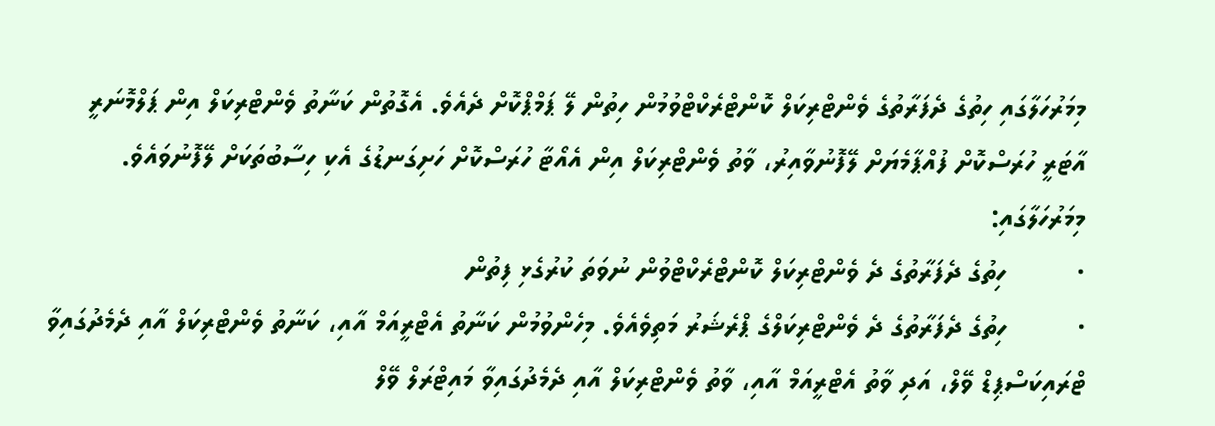މިމަރުހަލާގައި ހިތުގެ ދެފަރާތުގެ ވެންޓްރިކަލް ކޮންޓްރެކްޓްވުމުން ހިތުން ލޭ ޕަމްޕްކޮށް ދެއެވެ. އެގޮތުން ކަނާތު ވެންޓްރިކަލް އިން ޕަލްމޮނަރީ އާޓަރީ ހުރަސްކޮށް ފުއްޕާމެޔަށް ލޭފޮނުވާއިރު، ވާތު ވެންޓްރިކަލް އިން އެއޯޓާ ހުރަސްކޮށް ހަށިގަނޑުގެ އެކި ހިސާބުތަކަށް ލޭފޮނުވައެވެ. މިމަރުހަލާގައި:
·         ހިތުގެ ދެފަރާތުގެ ދެ ވެންޓްރިކަލް ކޮންޓްރެކްޓްވުން ނުވަތަ ކުރުގެޅި ފިތުން
·         ހިތުގެ ދެފަރާތުގެ ދެ ވެންޓްރިކަލްގެ ޕްރެޝަރު މަތިވެއެވެ. މިހެންވުމުން ކަނާތު އެޓްރީއަމް އާއި، ކަނާތު ވެންޓްރިކަލް އާއި ދެމެދުގައިވާ ޓްރައިކަސްޕިޑް ވޭލް، އަދި ވާތު އެޓްރީއަމް އާއި، ވާތު ވެންޓްރިކަލް އާއި ދެމެދުގައިވާ މައިޓްރަލް ވޭލް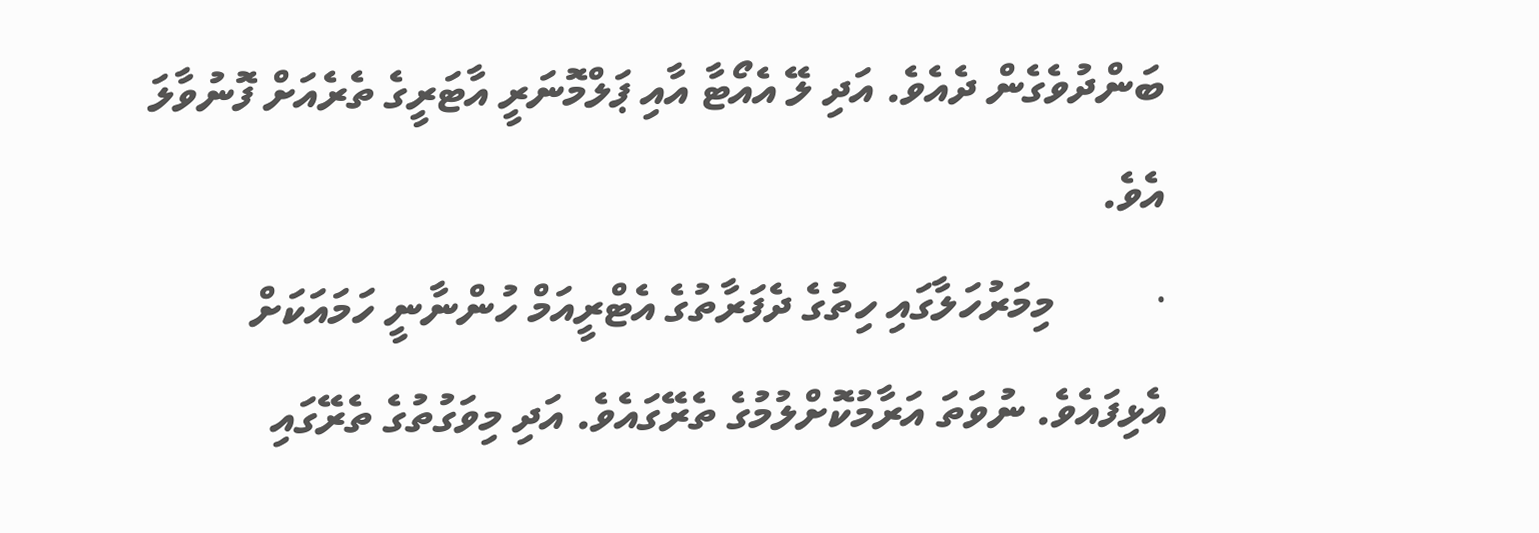ބަންދުވެގެން ދެއެވެ. އަދި ލޭ އެއޯޓާ އާއި ޕަލްމޮނަރީ އާޓަރީގެ ތެރެއަށް ފޮނުވާލަ އެވެ.
·         މިމަރުހަލާގައި ހިތުގެ ދެފަރާތުގެ އެޓްރީއަމް ހުންނާނީ ހަމައަކަށް އެޅިފައެވެ. ނުވަތަ އަރާމުކޮށްލުމުގެ ތެރޭގައެވެ. އަދި މިވަގުތުގެ ތެރޭގައި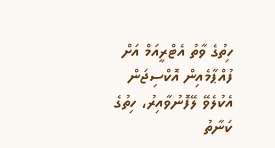ހިތުގެ ވާތު އެޓްރީއަމް އަށް ފުއްޕާމެއިން އޮކްސިޖަން އެކުލެވޭ ލޭފޮނުވާއިރު، ހިތުގެ ކަނާތު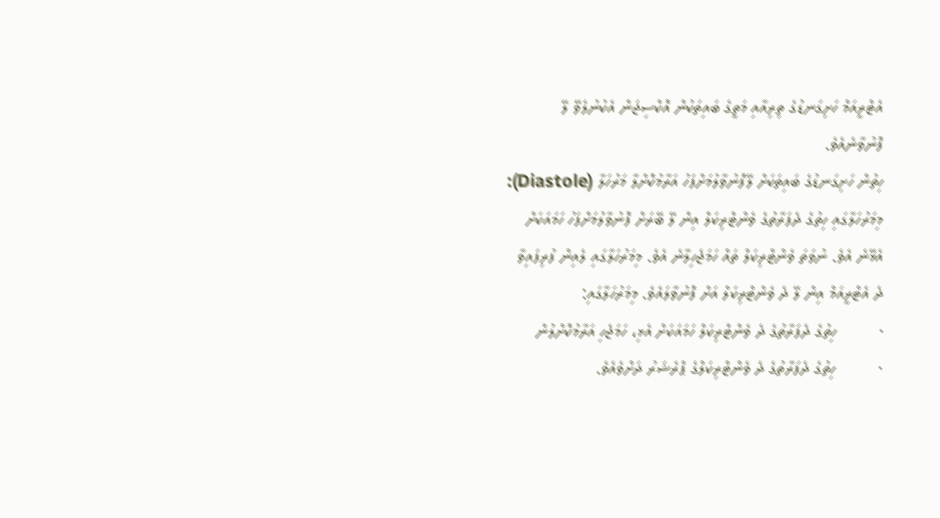އެޓްރީއަމް ހަށިގަނޑުގެ ތިރިއާއި މަތީގެ ބައިތަކުން އޮކްސިޖަން އެކުނުލެވޭ ލޭ ފޮނުވާނެއެވެ.
ހިތުން ހަށިގަނޑުގެ ބައިތަކަށް ލޭފޮނުވާލުމަށްފަހު އަރާމުކޮށްލާ މަރުހަލާ (Diastole): މިމަރުހަލާގައި ހިތުގެ ދެފަރާތުގެ ވެންޓްރިކަލް އިން ލޭ ބޭރަށް ފޮނުވާލުމަށްފަހު ހަމައަކަށް އެޅޭނެ އެވެ. ނުވަތަ ވެންޓްރިކަލް ތައް ހަމަޖެހިލާނެ އެވެ. މިމަރުހަލާގައި ލެއިން ފުރިފައިވާ ދެ އެޓްރީއަމް އިން ލޭ ދެ ވެންޓްރިކަލް އަށް ފޮނުވާލައެވެ. މިމަރުހަލާގައި:
·         ހިތުގެ ދެފަރާތުގެ ދެ ވެންޓްރިކަލް ހަމައަކަށް އެޅި، ހަމަޖެހި އަރާމުކޮށްލުން
·         ހިތުގެ ދެފަރާތުގެ ދެ ވެންޓްރިކަލްގެ ޕްރެޝަރު ދަށްވެއެވެ.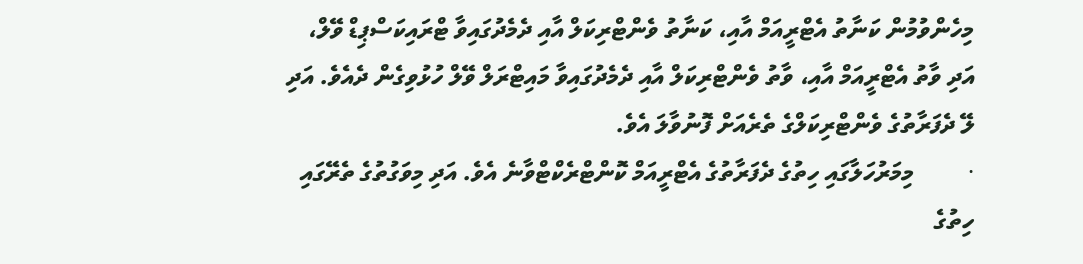މިހެންވުމުން ކަނާތު އެޓްރީއަމް އާއި، ކަނާތު ވެންޓްރިކަލް އާއި ދެމެދުގައިވާ ޓްރައިކަސްޕިޑް ވޭލް، އަދި ވާތު އެޓްރީއަމް އާއި، ވާތު ވެންޓްރިކަލް އާއި ދެމެދުގައިވާ މައިޓްރަލް ވޭލް ހުޅުވިގެން ދެއެވެ. އަދި ލޭ ދެފަރާތުގެ ވެންޓްރިކަލްގެ ތެރެއަށް ފޮނުވާލަ އެވެ.
·         މިމަރުހަލާގައި ހިތުގެ ދެފަރާތުގެ އެޓްރީއަމް ކޮންޓްރެކްޓްވާނެ އެވެ. އަދި މިވަގުތުގެ ތެރޭގައި ހިތުގެ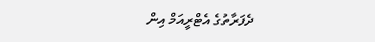ދެފަރާތުގެ އެޓްރީއަމް އިން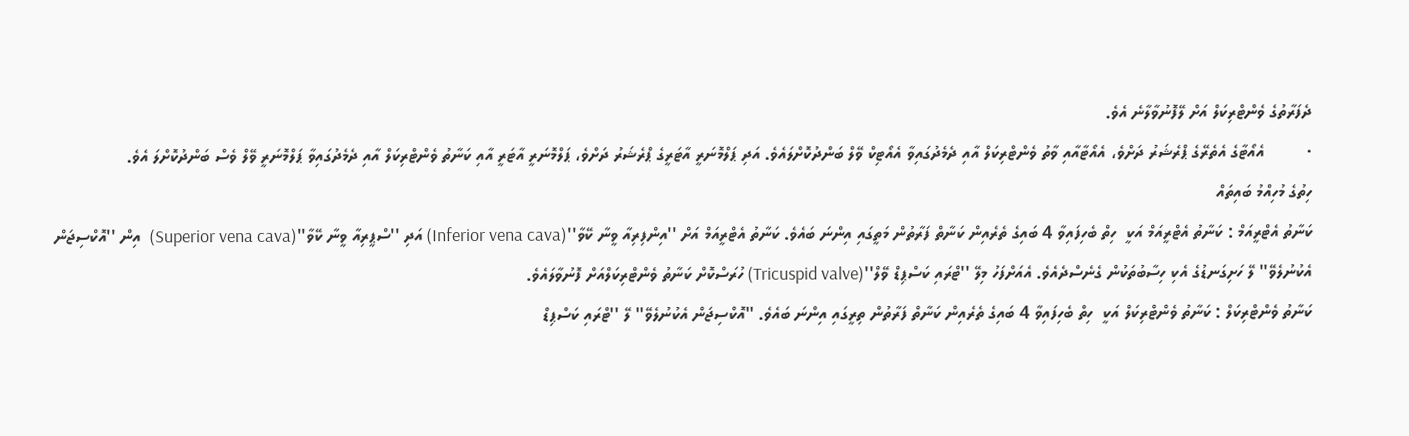ދެފަރާތުގެ ވެންޓްރިކަލް އަށް ލޭފޮނުވާލާނެ އެވެ.
·         އެއޯޓާގެ އެތެރޭގެ ޕްރެޝަރު ދަށްވެ، އެއޯޓާއާއި ވާތު ވެންޓްރިކަލް އާއި ދެމެދުގައިވާ އެއޯޓިކް ވޭލް ބަންދުކޮށްލައެވެ. އަދި ޕަލްމޮނަރީ އާޓަރީގެ ޕްރެޝަރު ދަށްވެ، ޕަލްމޮނަރީ އާޓަރީ އާއި ކަނާތު ވެންޓްރިކަލް އާއި ދެމެދުގައިވާ ޕަލްމޮނަރީ ވޭލް ވެސް ބަންދުކޮށްލަ އެވެ.
ހިތުގެ މުހިއްމު ބައިތައް
ކަނާތު އެޓްރީއަމް : ކަނާތު އެޓްރީއަމް އަކީ  ހިތް ބެހިފައިވާ 4 ބައިގެ ތެރެއިން ކަނާތް ފަރާތުން މަތީގައި އިންނަ ބައެވެ. ކަނާތު އެޓްރީއަމް އަށް ''އިންފިރިއާ ވީނާ ކޭވާ''(Inferior vena cava) އަދި ''ސްޕީރިއާ ވީނާ ކޭވާ''(Superior vena cava)  އިން ''އޮކްސިޖަން އެކުނުލެވޭ'' ލޭ ހަށިގަނޑުގެ އެކި ހިސާބުތަކުން ގެނެސްދެއެވެ. އެއަށްފަހު މިލޭ ''ޓްރައި ކަސްޕިޑް ވޭލް''(Tricuspid valve) ހުރަސްކޮށް ކަނާތު ވެންޓްރިކަލްއަށް ފޮނުވާލައެވެ.
ކަނާތު ވެންޓްރިކަލް : ކަނާތު ވެންޓްރިކަލް އަކީ  ހިތް ބެހިފައިވާ 4 ބައިގެ ތެރެއިން ކަނާތް ފަރާތުން ތިރީގައި އިންނަ ބައެވެ. ''އޮކްސިޖަން އެކުނުލެވޭ'' ލޭ ''ޓްރައި ކަސްޕިޑް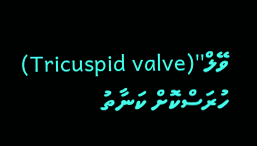ވޭލް''(Tricuspid valve) ހުރަސްކޮށް ކަނާތު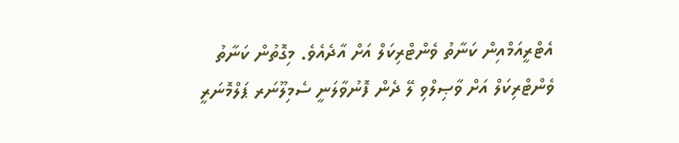އެޓްރީއަމްއިން ކަނާތު ވެންޓްރިކަލް އަށް އާދެއެވެ. މިގޮތުން ކަނާތު ވެންޓްރިކަލް އަށް ވާޞިލްވި ލޭ ދެން ފޮނުވާލަނީ ސެމިލޫނަރ ޕަލްމޮނަރީ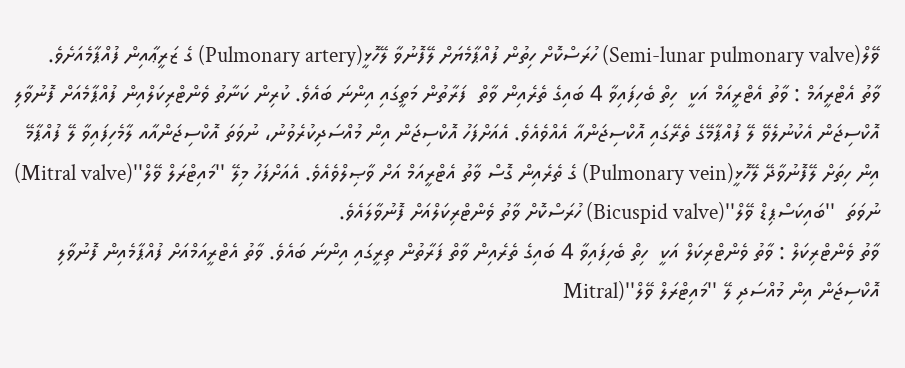ވޭލް(Semi-lunar pulmonary valve) ހުރަސްކޮށް ހިތުން ފުއްޕާމެޔަށް ލޭފޮނުވާ ލޭހޮޅީ(Pulmonary artery) ގެ ޒަރީޢާއިން ފުއްޕާމެއަށެވެ.
ވާތު އެޓްރީއަމް : ވާތު އެޓްރީއަމް އަކީ  ހިތް ބެހިފައިވާ 4 ބައިގެ ތެރެއިން ވާތް  ފަރާތުން މަތީގައި އިންނަ ބައެވެ. ކުރިން ކަނާތު ވެންޓްރިކަލްއިން ފުއްޕާމެއަށް ފޮނުވާލި އޮކްސިޖަން އެކުނުލެވޭ ލޭ ފުއްޕާމޭގެ ތެރޭގައި އޮކްސިޖަންއާ އެއްވެއެވެ. އެއަށްފަހު އޮކްސިޖަން އިން މުއްސަދިކުރެވުނު، ނުވަތަ އޮކްސިޖަންއާއ ލާމެހިފައިވާ ލޭ ފުއްޕާމޭ އިން ހިތަށް ލޭފޮނުވާދޭ ލޭހޮޅީ(Pulmonary vein) ގެ ތެރެއިން ގޮސް ވާތު އެޓްރީއަމް އަށް ވާޞިލްވެއެވެ. އެއަށްފަހު މިލޭ ''މައިޓްރަލް ވޭލް''(Mitral valve) ނުވަތަ  ''ބައިކަސްޕިޑް ވޭލް''(Bicuspid valve) ހުރަސްކޮށް ވާތު ވެންޓްރިކަލްއަށް ފޮނުވާލައެވެ.
ވާތު ވެންޓްރިކަލް : ވާތު ވެންޓްރިކަލް އަކީ  ހިތް ބެހިފައިވާ 4 ބައިގެ ތެރެއިން ވާތް ފަރާތުން ތިރީގައި އިންނަ ބައެވެ. ވާތު އެޓްރީއަމްއަށް ފުއްޕާމެއިން ފޮނުވާލި އޮކްސިޖަން އިން މުއްސަދި ލޭ ''މައިޓްރަލް ވޭލް''(Mitral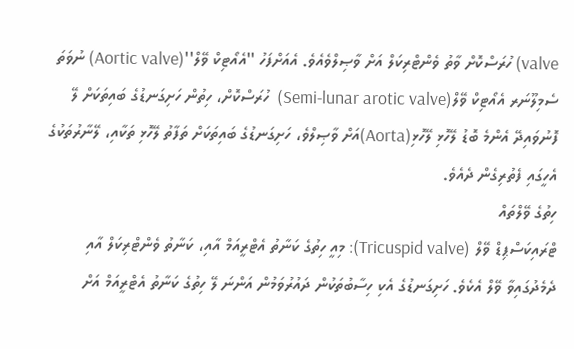valve) ހުރަސްކޮށް ވާތު ވެންޓްރިކަލް އަށް ވާޞިލްވެއެވެ. އެއަށްފަހު ''އެއޯޓިކް ވޭލް''(Aortic valve) ނުވަތަ ސެމިލޫނަރ އެއޯޓިކް ވޭލް(Semi-lunar arotic valve)  ހުރަސްކޮށް، ހިތުން ހަށިގަނޑުގެ ބައިތަކަށް ލޭ ފޮނުވައިދޭ އެންމެ ބޮޑު ލޭހޮޅި ލޭހޮޅި(Aorta)އަށް ވާޞިލްވެ، ހަށިގަނޑުގެ ބައިތަކަށް ތަފާތު ލޭހޮޅި ތަކާއި، ލޭނާރުތަކުގެ އެހީގައި ފެތުރިގެން ދެއެވެ.
ހިތުގެ ވޭލްތައް
ޓްރައިކަސްޕިޑް ވޭލް (Tricuspid valve): މިއީ ހިތުގެ ކަނާތު އެޓްރީއަމް އާއި، ކަނާތު ވެންޓްރިކަލް އާއި ދެމެދުގައިވާ ވޭލް އެކެވެ. ހަށިގަނޑުގެ އެކި ހިސާބުތަކުން ދައުރުވަމުން އަންނަ ލޭ ހިތުގެ ކަނާތު އެޓްރީއަމް އަށް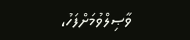ވާޞިލްވުމަށްފަހު،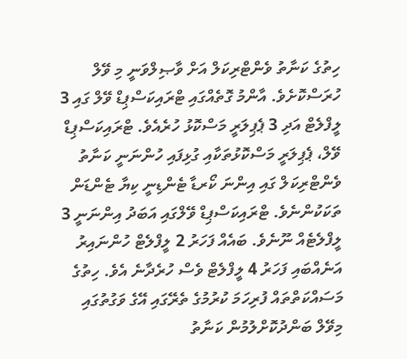ހިތުގެ ކަނާތު ވެންޓްރިކަލް އަށް ވާޞިލްވަނީ މި ވޭލް ހުރަސްކޮށެވެ. އާންމު ގޮތެއްގައި ޓްރައިކަސްޕިޑް ވޭލް ގައި 3 ލީފްލެޓް އަދި 3 ޕެޕިލަރީ މަސްކޮޅު ހުރެއެވެ. ޓްރައިކަސްޕިޑް ވޭލް، ޕެޕިލަރީ މަސްކޮޅުތަކާއި ގުޅިފައި ހުންނަނީ ކަނާތު ވެންޓްރިކަލް ގައި އިންނަ ކޯރޑާ ޓެންޑިނީ ކިޔާ ޓެންޑަން ތަކަކުންނެވެ. ޓްރައިކަސްޕިޑް ވޭލްގައި އަބަދު އިންނަނީ 3 ލީފްލެޓެއް ނޫނެވެ. ބައެއް ފަހަރު 2 ލީފްލެޓް ހުންނައިރު އަނެއްބައި ފަހަރު 4 ލީފްލެޓް ވެސް ހުރެދާނެ އެވެ. ހިތުގެ މަސައްކަތްތައް ފުރިހަމަ ކުރުމުގެ ތެރޭގައި އޭގެ ވަގުތުގައި މިވޭލް ބަންދުކޮށްލުމުން ކަނާތު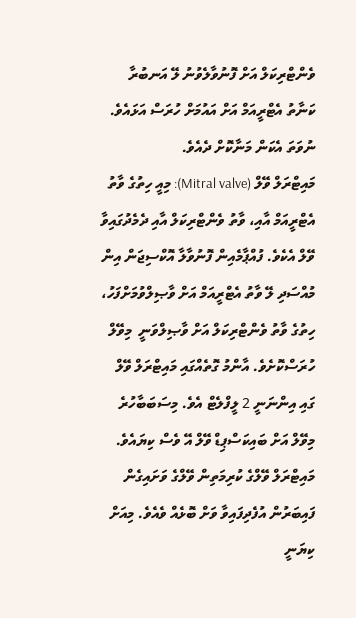ވެންޓްރިކަލް އަށް ފޮނުވާލެވުނު ލޭ އަނބުރާ ކަނާތު އެޓްރީއަމް އަށް އައުމަށް ހުރަސް އަޅައެވެ. ނުވަތަ އެކަން މަނާކޮށް ދެއެވެ.
މައިޓްރަލް ވޭލް (Mitral valve): މިއީ ހިތުގެ ވާތު އެޓްރީއަމް އާއި، ވާތު ވެންޓްރިކަލް އާއި ދެމެދުގައިވާ ވޭލް އެކެވެ. ފުއްޕާމެއިން ފޮނުވާލާ އޮކްސިޖަން އިން މުއްސަދި ލޭ ވާތު އެޓްރީއަމް އަށް ވާޞިލްވުމަށްފަހު، ހިތުގެ ވާތު ވެންޓްރިކަލް އަށް ވާޞިލްވަނީ  މިވޭލް ހުރަސްކޮށެވެ. އާންމު ގޮތެއްގައި މައިޓްރަލް ވޭލް ގައި އިންނަނީ 2 ލީފްލެޓް އެވެ. މިސަބަބާހުރެ މިވޭލް އަށް ބައިކަސްޕިޑް ވޭލް އޭ ވެސް ކިޔައެވެ. މައިޓްރަލް ވޭލްގެ ކުރިމަތިން ވޭލްގެ ވަށައިގެން ފައިބަރުން އުފެދިފައިވާ ވަށް ބޮޅެއް ވެއެވެ. މިއަށް ކިޔަނީ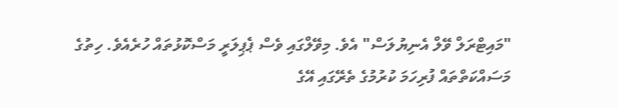"މައިޓްރަލް ވޭލް އެނިޔުލަސް" އެވެ. މިވޭލްގައި ވެސް ޕެޕިލަރީ މަސްކޮޅުތައް ހުރެއެވެ. ހިތުގެ މަސައްކަތްތައް ފުރިހަމަ ކުރުމުގެ ތެރޭގައި އޭގެ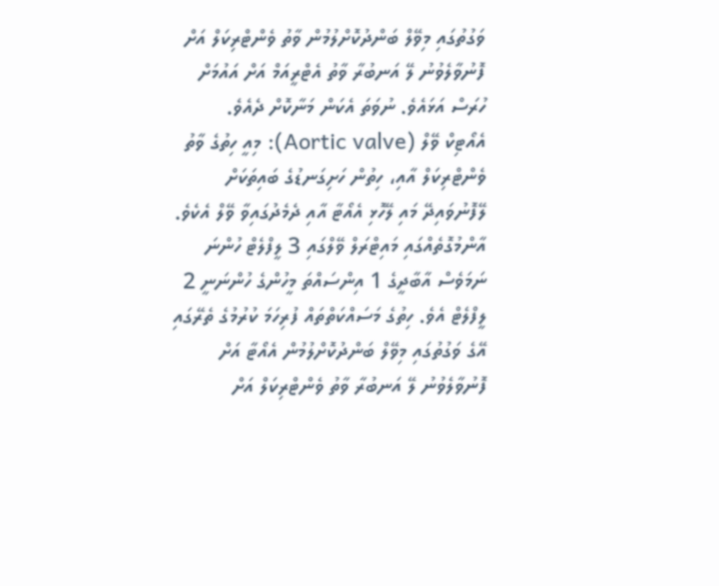ވަގުތުގައި މިވޭލް ބަންދުކޮށްލުމުން ވާތު ވެންޓްރިކަލް އަށް ފޮނުވާލެވުނު ލޭ އަނބުރާ ވާތު އެޓްރީއަމް އަށް އައުމަށް ހުރަސް އަޅައެވެ. ނުވަތަ އެކަން މަނާކޮށް ދެއެވެ.
އެއޯޓިކް ވޭލް (Aortic valve): މިއީ ހިތުގެ ވާތު ވެންޓްރިކަލް އާއި، ހިތުން ހަށިގަނޑުގެ ބައިތަކަށް ލޭފޮނުވައިދޭ މައި ލޭހޮޅި އެއޯޓާ އާއި ދެމެދުގައިވާ ވޭލް އެކެވެ. އާންމުގޮތެއްގައި މައިޓްރަލް ވޭލްގައި 3 ލީފްލެޓް ހުންނަ ނަމަވެސް އާބާދީގެ 1 އިންސައްތަ މީހުންގެ ހުންނަނީ 2 ލީފްލެޓް އެވެ. ހިތުގެ މަސައްކަތްތައް ފުރިހަމަ ކުރުމުގެ ތެރޭގައި އޭގެ ވަގުތުގައި މިވޭލް ބަންދުކޮށްލުމުން އެއޯޓާ އަށް ފޮނުވާލެވުނު ލޭ އަނބުރާ ވާތު ވެންޓްރިކަލް އަށް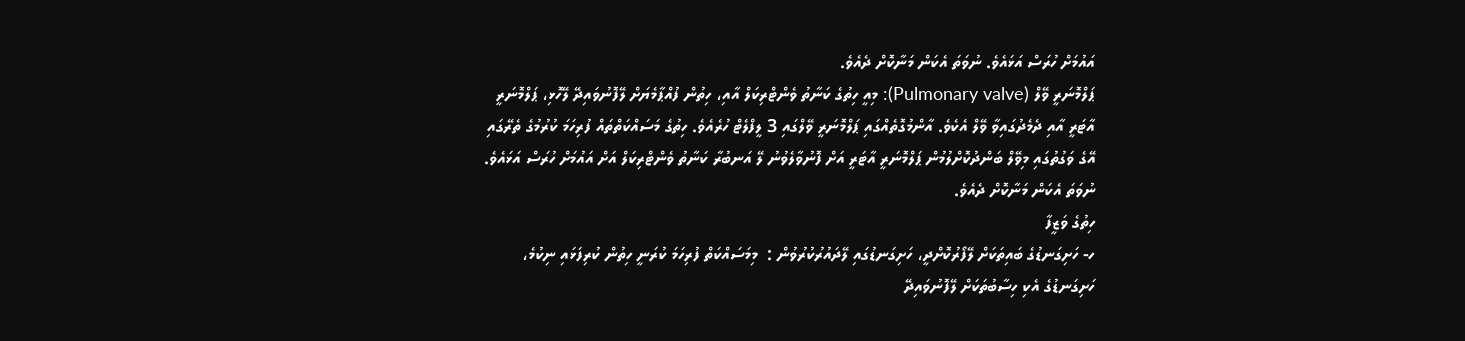އައުމަށް ހުރަސް އަޅައެވެ. ނުވަތަ އެކަން މަނާކޮށް ދެއެވެ.
ޕަލްމޮނަރީ ވޭލް (Pulmonary valve): މިއީ ހިތުގެ ކަނާތު ވެންޓްރިކަލް އާއި، ހިތުން ފުއްޕާމެޔަށް ލޭފޮނުވައިދޭ ލޭހޮޅި، ޕަލްމޮނަރީ އާޓަރީ އާއި ދެމެދުގައިވާ ވޭލް އެކެވެ. އާންމުގޮތެއްގައި ޕަލްމޮނަރީ ވޭލްގައި 3 ލީފްލެޓް ހުރެއެވެ. ހިތުގެ މަސައްކަތްތައް ފުރިހަމަ ކުރުމުގެ ތެރޭގައި އޭގެ ވަގުތުގައި މިވޭލް ބަންދުކޮށްލުމުން ޕަލްމޮނަރީ އާޓަރީ އަށް ފޮނުވާލެވުނު ލޭ އަނބުރާ ކަނާތު ވެންޓްރިކަލް އަށް އައުމަށް ހުރަސް އަޅައެވެ. ނުވަތަ އެކަން މަނާކޮށް ދެއެވެ.
ހިތުގެ ވަޒީފާ
ހ- ހަށިގަނޑުގެ ބައިތަކަށް ލޭފޯރުކޮށްދީ، ހަށިގަނޑުގައި ލޭދައުރުކުރުވުން :  މިމަސައްކަތް ފުރިހަމަ ކުރަނީ ހިތުން ކުރިފަޅައި ނިކުމެ، ހަށިގަނޑުގެ އެކި ހިސާބުތަކަށް ލޭފޮނުވައިދޭ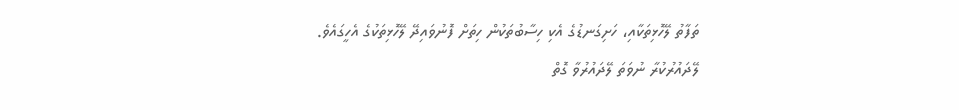ތަފާތު ލޭހޮޅިތަކާއި، ހަށިގަނޑުގެ އެކި ހިސާބުތަކުން ހިތަށް ފޮނުވައިދޭ ލޭހޮޅިތަކުގެ އެހީގައެވެ.
ލޭދައުރުކުރާ ނުވަތަ ލޭދައުރުވާ ގޮތް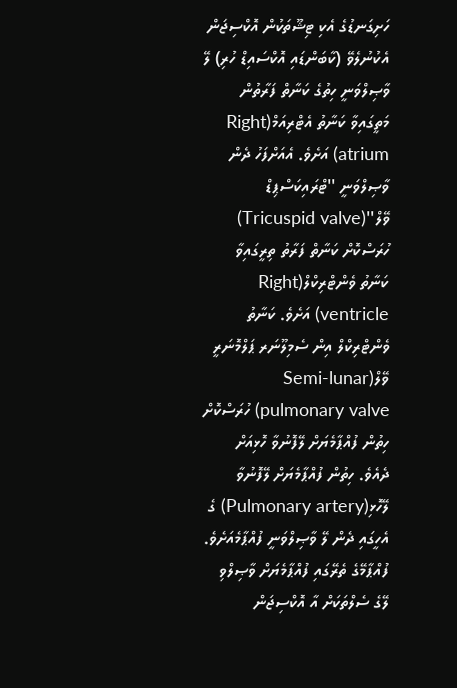ހަށިގަނޑުގެ އެކި ޓިޝޫތަކުން އޮކްސިޖަން އެކުނުލެވޭ (ކާބަންޑައި އޮކްސައިޑް ހުރި) ލޭ ވާޞިލްވަނީ ހިތުގެ ކަނާތް ފަރާތުން މަތީގައިވާ ކަނާތު އެޓްރިއަމް(Right atrium) އަށެވެ. އެއަށްފަހު ދެން ވާޞިލްވަނީ ''ޓްރައިކަސްޕިޑް ވޭލް''(Tricuspid valve) ހުރަސްކޮށް ކަނާތް ފަރާތު ތިރީގައިވާ  ކަނާތު ވެންޓްރިކްލް(Right ventricle) އަށެވެ. ކަނާތު ވެންޓްރިކްލް އިން ސެމިލޫނަރ ޕަލްމޮނަރީ ވޭލް(Semi-lunar pulmonary valve) ހުރަސްކޮށް ހިތުން ފުއްޕާމެޔަށް ލޭފޮނުވާ ހޮޅިއަށް ދެއެވެ. ހިތުން ފުއްޕާމެޔަށް ލޭފޮނުވާ ލޭހޮޅި(Pulmonary artery) ގެ އެހީގައި ދެން ލޭ ވާޞިލްވަނީ ފުއްޕާމެއަށެވެ. ފުއްޕާމޭގެ ތެރޭގައި ފުއްޕާމެޔަށް ވާޞިލްވި ލޭގެ ސެލްތަކަށް އާ އޮކްސިޖަން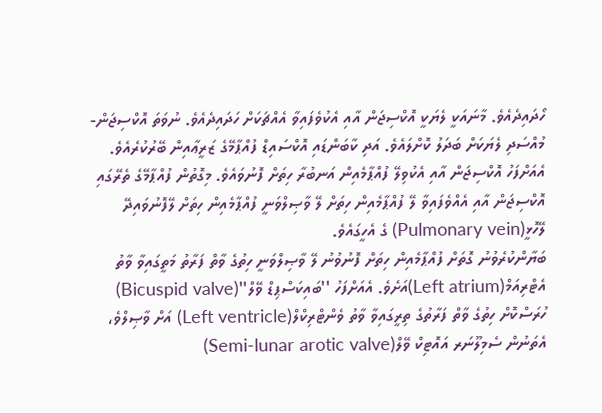ހޯދައިދެއެވެ. މާނައަކީ ލެޔަކީ އޮކްސިޖަން އާއި އެކުވެފައިވާ އެއްޗަކަށް ހަދައިދެއެވެ. ނުވަތަ އޮކްސިޖަން-މުއްސަދި ލެޔަކަށް ބަދަލު ކޮށްލައެވެ. އަދި ކާބަންޑައި އޮކްސައިޑް ފުއްޕާމޭގެ ޒަރީޢާއިން ބޭރުކުރެއެވެ. އެއަށްފަހު އޮކްސިޖަން އާއި އެކުވިލޭ ފުއްޕާމެއިން އަނބުރާ ހިތަށް ފޮނުވައެވެ. މިގޮތުން ފުއްޕާމޭގެ ތެރޭގައި އޮކްސިޖަން އާއި އެއްވެފައިވާ ލޭ ފުއްޕާމެއިން ހިތަށް ލޭ ވާޞިލްވަނީ ފުއްޕާމެއިން ހިތަށް ލޭފޮނުވައިދޭ ލޭހޮޅީ(Pulmonary vein) ގެ އެހީގައެވެ.
ބަޔާންކުރެވުނު ގޮތަށް ފުއްޕާމެއިން ހިތަށް ފޮނުވުނު ލޭ ވާޞިލްވަނީ ހިތުގެ ވާތް ފަރާތު މަތީގައިވާ ވާތު އެޓްރިއަމް(Left atrium)އަށެވެ. އެއަށްފަހު ''ބައިކަސްޕިޑް ވޭލް''(Bicuspid valve) ހުރަސްކޮށް ހިތުގެ ވާތް ފަރާތުގެ ތިރީގައިވާ ވާތު ވެންޓްރިކްލް(Left ventricle) އަށް ވާޞިލްވެ، އެތަނުން ސެމިލޫނަރ އައޮޓިކް ވޭލް(Semi-lunar arotic valve)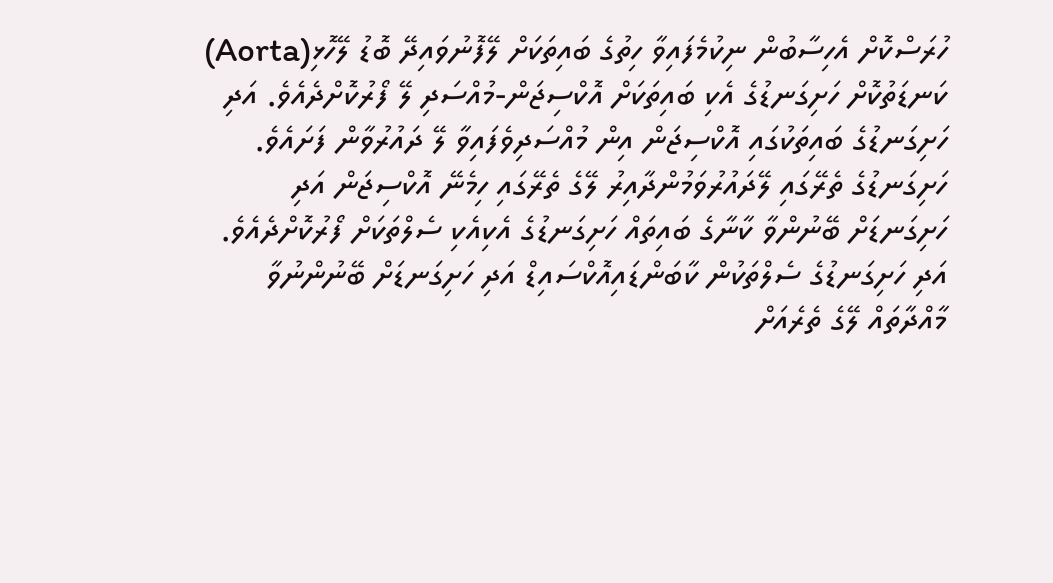ހުރަސްކޮށް އެހިސާބުން ނިކުމެފައިވާ ހިތުގެ ބައިތަކަށް ލޭފޮނުވައިދޭ ބޮޑު ލޭހޮޅި(Aorta) ކަނޑަތުކޮށް ހަށިގަނޑުގެ އެކި ބައިތަކަށް އޮކްސިޖަން-މުއްސަދި ލޭ ފޯރުކޮށްދެއެވެ. އަދި ހަށިގަނޑުގެ ބައިތަކުގައި އޮކްސިޖަން އިން މުއްސަދިވެފައިވާ ލޭ ދައުރުވާން ފަށައެވެ.
ހަށިގަނޑުގެ ތެރޭގައި ލޭދައުރުވަމުންދާއިރު ލޭގެ ތެރޭގައި ހިމެނޭ އޮކްސިޖަން އަދި ހަށިގަނޑަށް ބޭނުންވާ ކާނާގެ ބައިތައް ހަށިގަނޑުގެ އެކިއެކި ސެލްތަކަށް ފޯރުކޮށްދެއެވެ. އަދި ހަށިގަނޑުގެ ސެލްތަކުން ކާބަންޑައިއޮކްސައިޑް އަދި ހަށިގަނޑަށް ބޭނުންނުވާ މާއްދާތައް ލޭގެ ތެރެއަށް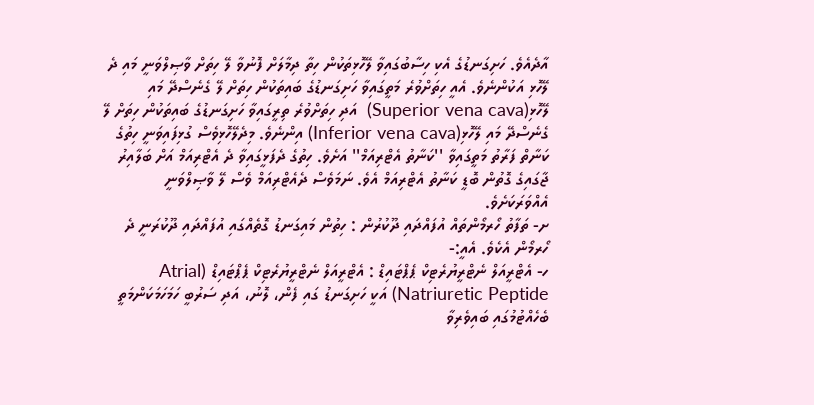އާދެއެވެ. ހަށިގަނޑުގެ އެކި ހިސާބުގައިވާ ލޭހޮޅިތަކުން ހިތާ ދިމާލަށް ފޮނުވާ ލޭ ހިތަށް ވާޞިލްވަނީ މައި ދެ ލޭހޮޅި އަކުންނެވެ. އެއީ ހިތަށްވުރެ މަތީގައިވާ ހަށިގަނޑުގެ ބައިތަކުން ހިތަށް ލޭ ގެނެސްދޭ މައި ލޭހޮޅި(Superior vena cava)  އަދި ހިތަށްވުރެ ތިރީގައިވާ ހަށިގަނޑުގެ ބައިތަކުން ހިތަށް ލޭ ގެނެސްދޭ މައި ލޭހޮޅި(Inferior vena cava) އިންނެވެ. މިދެލޭހޮޅިވެސް ގުޅިފައިވަނީ ހިތުގެ ކަނާތް ފަރާތު މަތީގައިވާ ''ކަނާތު އެޓްރިއަމް'' އަށެވެ. ހިތުގެ ދެފަޅީގައިވާ ދެ އެޓްރިއަމް އަށް ބަލާއިރު ޖާގައިގެ ގޮތުން ބޮޑީ ކަނާތު އެޓްރިއަމް އެވެ. ނަމަވެސް ދެއެޓްރިއަމް ވެސް ލޭ ވާޞިލްވަނީ އެއްވަރަކަށެވެ.
ށ- ތަފާތު ހޯރމޯންތައް އުފައްދައި ދޫކުރުން : ހިތުން މައިގަނޑު ގޮތެއްގައި އުފައްދައި ދޫކުރަނީ ދެ ހޯރމޯން އެކެވެ. އެއީ:-
ހ- އެޓްރީއަލް ނެޓްރީޔުރެޓިކް ޕެޕްޓައިޑް : އެޓްރީއަލް ނެޓްރީޔުރެޓިކް ޕެޕްޓައިޑް (Atrial Natriuretic Peptide) އަކީ ހަށިގަނޑު ގައި ފެން، ލޮނު، އަދި ސަރުބީ ހަމަހަމަކަންމަތީ ބެހެއްޓުމުގައި ބައިވެރިވާ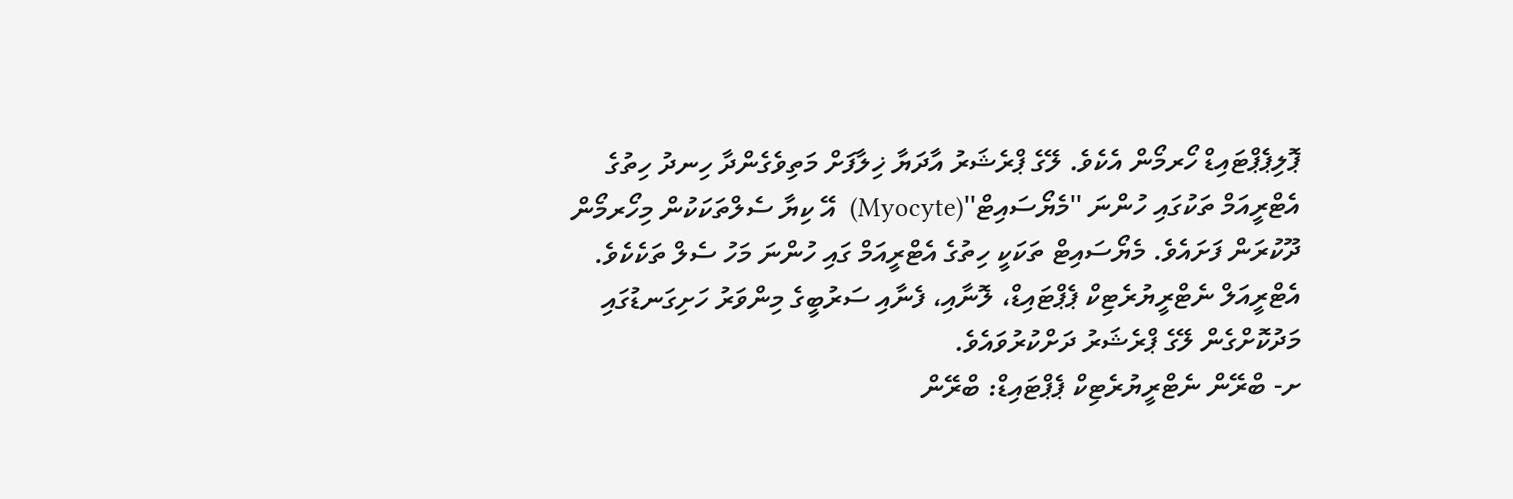ޕޮލިޕެޕްޓައިޑް ހޯރމޯން އެކެވެ. ލޭގެ ޕްރެޝަރު އާދަޔާ ޚިލާފަށް މަތިވެގެންދާ ހިނދު ހިތުގެ އެޓްރީއަމް ތަކުގައި ހުންނަ ''މެޔޯސައިޓް''(Myocyte)  އޭ ކިޔާ ސެލްތަކަކުން މިހޯރމޯން ދޫކުރަން ފަށައެވެ. މެޔޯސައިޓް ތަކަކީ ހިތުގެ އެޓްރީއަމް ގައި ހުންނަ މަހު ސެލް ތަކެކެވެ. އެޓްރީއަލް ނެޓްރީޔުރެޓިކް ޕެޕްޓައިޑް، ލޮނާއި، ފެނާއި ސަރުބީގެ މިންވަރު ހަށިގަނޑުގައި މަދުކޮށްގެން ލޭގެ ޕްރެޝަރު ދަށްކުރުވައެވެ.
ށ- ބްރޭން ނެޓްރީޔުރެޓިކް ޕެޕްޓައިޑް: ބްރޭން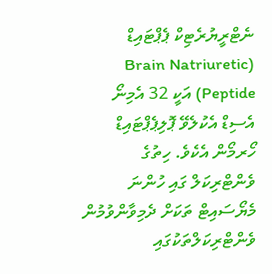ނެޓްރީޔުރެޓިކް ޕެޕްޓައިޑް (Brain Natriuretic Peptide) އަކީ 32 އެމިނޯ އެސިޑް އެކުލެވޭ ޕޮލިޕެޕްޓައިޑް ހޯރމޯން އެކެވެ. ހިތުގެ ވެންޓްރިކަލް ގައި ހުންނަ މެޔޯސައިޓް ތަކަށް ދެމިވާންވުމުން ވެންޓްރިކަލްތަކުގައި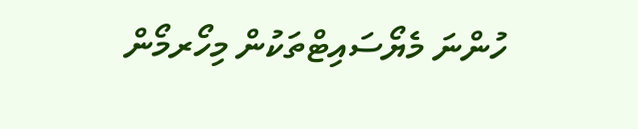ހުންނަ މެޔޯސައިޓްތަކުން މިހޯރމޯން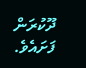ދޫކުރަން ފަށައެވެ.